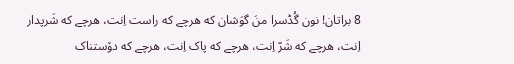8 براتان! نون گُڈسرا منَ گوَشان که هرچے که راست اِنت، هرچے که شَرپدار اِنت، هرچے که شَرّ اِنت، هرچے که پاک اِنت، هرچے که دۆستناک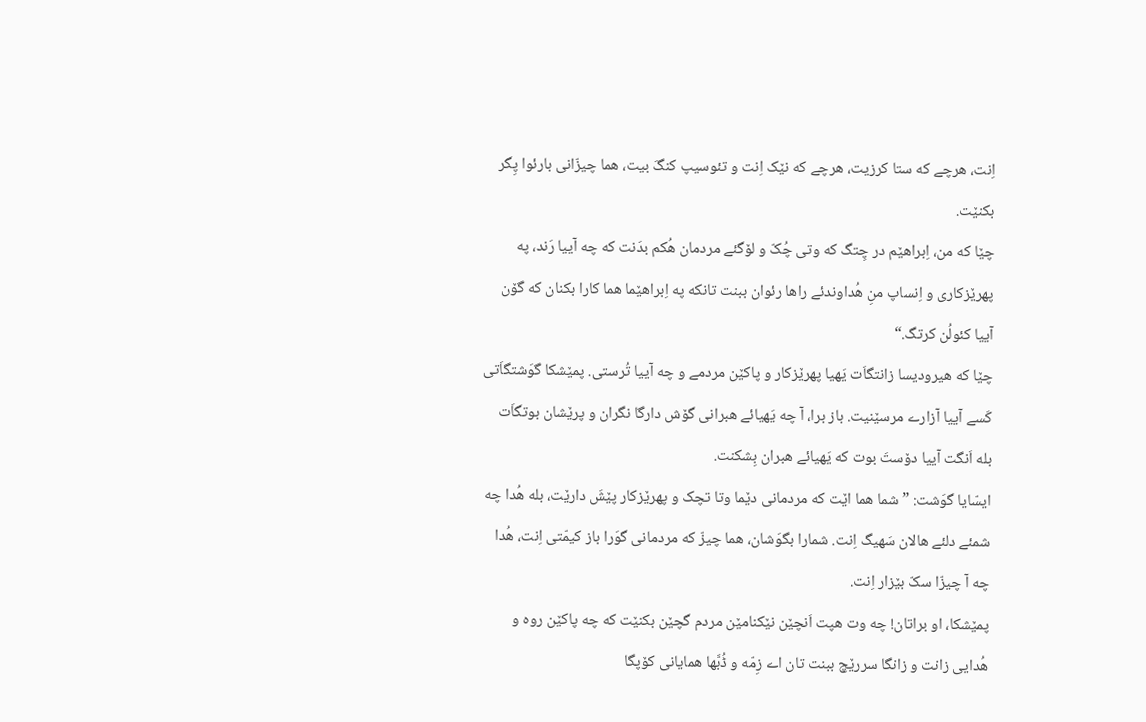اِنت، هرچے که ستا کرزیت، هرچے که نێک اِنت و تئوسیپ کنگَ بیت، هما چیزّانی بارئوا پِگر بکنێت.
چێا که من، اِبراهێم در چِتگ که وتی چُکّ و لۆگئے مردمان هُکم بدَنت که چه آییا رَند، په پهرێزکاری و اِنساپ منِ هُداوندئے راها رئوان ببنت تانکه په اِبراهێما هما کارا بکنان که گۆن آییا کئولُن کرتگ.“
چێا که هیرودیسا زانتگاَت یَهیا پهرێزکار و پاکێن مردمے و چه آییا تُرستی. پمێشکا گوَشتگاَتی کَسے آییا آزارے مرسێنیت. باز برا، آ چه یَهیائے هبرانی گۆش دارگا نگران و پرێشان بوتگاَت بله اَنگت آییا دۆستَ بوت که یَهیائے هبران بِشکنت.
ایسّایا گوَشت: ”شما هما اێت که مردمانی دێما وتا تچک و پهرێزکار پێشَ دارێت، بله هُدا چه شمئے دلئے هالان سَهیگ اِنت. شمارا بگوَشان، هما چیزّ که مردمانی گوَرا باز کیمّتی اِنت، هُدا چه آ چیزّا سکّ بێزار اِنت.
پمێشکا، او براتان! چه وت هپت اَنچێن نێکنامێن مردم گچێن بکنێت که چه پاکێن روه و هُدایی زانت و زانگا سررێچ ببنت تان اے زِمّه و ڈُبَّها همایانی کۆپگا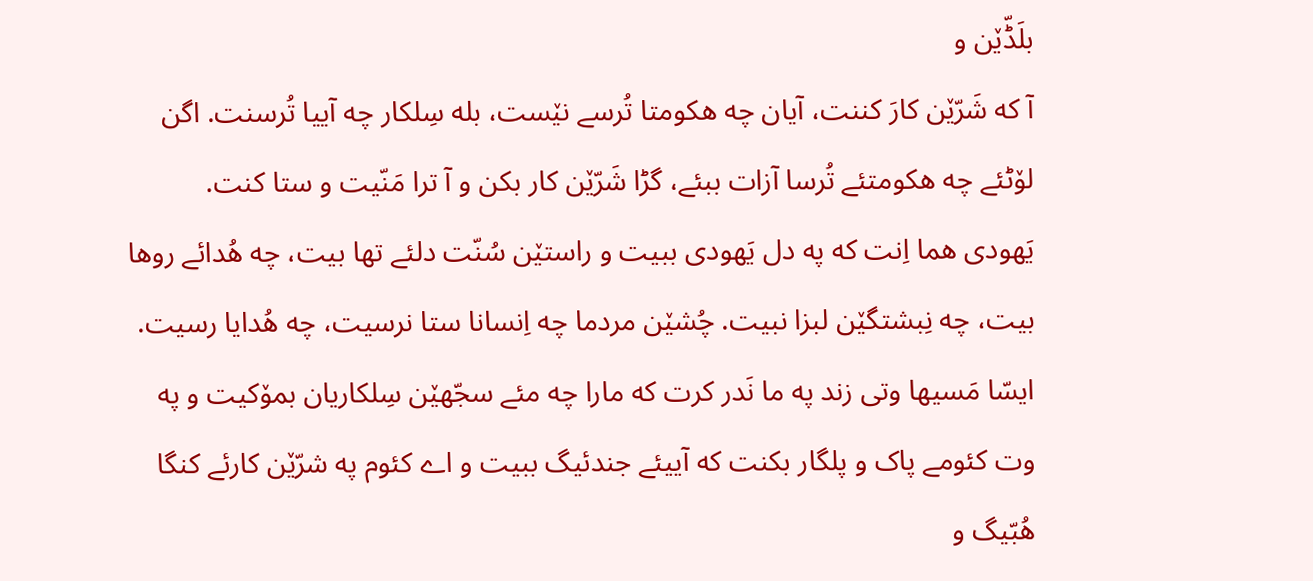بلَڈّێن و
آ که شَرّێن کارَ کننت، آیان چه هکومتا تُرسے نێست، بله سِلکار چه آییا تُرسنت. اگن لۆٹئے چه هکومتئے تُرسا آزات ببئے، گڑا شَرّێن کار بکن و آ ترا مَنّیت و ستا کنت.
یَهودی هما اِنت که په دل یَهودی ببیت و راستێن سُنّت دلئے تها بیت، چه هُدائے روها بیت، چه نِبشتگێن لبزا نبیت. چُشێن مردما چه اِنسانا ستا نرسیت، چه هُدایا رسیت.
ایسّا مَسیها وتی زند په ما نَدر کرت که مارا چه مئے سجّهێن سِلکاریان بمۆکیت و په وت کئومے پاک و پلگار بکنت که آییئے جندئیگ ببیت و اے کئوم په شرّێن کارئے کنگا هُبّیگ و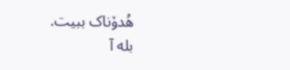هُدۆناک ببیت.
بله آ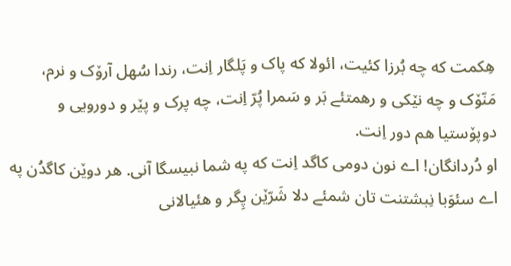هِکمت که چه بُرزا کئیت، ائولا که پاک و پَلگار اِنت، رندا سُهل آرۆک و نرم، مَنّۆک و چه نێکی و رهمتئے بَر و سَمرا پُرّ اِنت، چه پرک و پێر و دورویی و دوپۆستیا هم دور اِنت.
او دُردانگان! اے نون دومی کاگد اِنت که په شما نبیسگا آنی. هر دوێن کاگدُن په اے سئوَبا نِبشتنت تان شمئے دلا شَرّێن پِگر و هئیالانی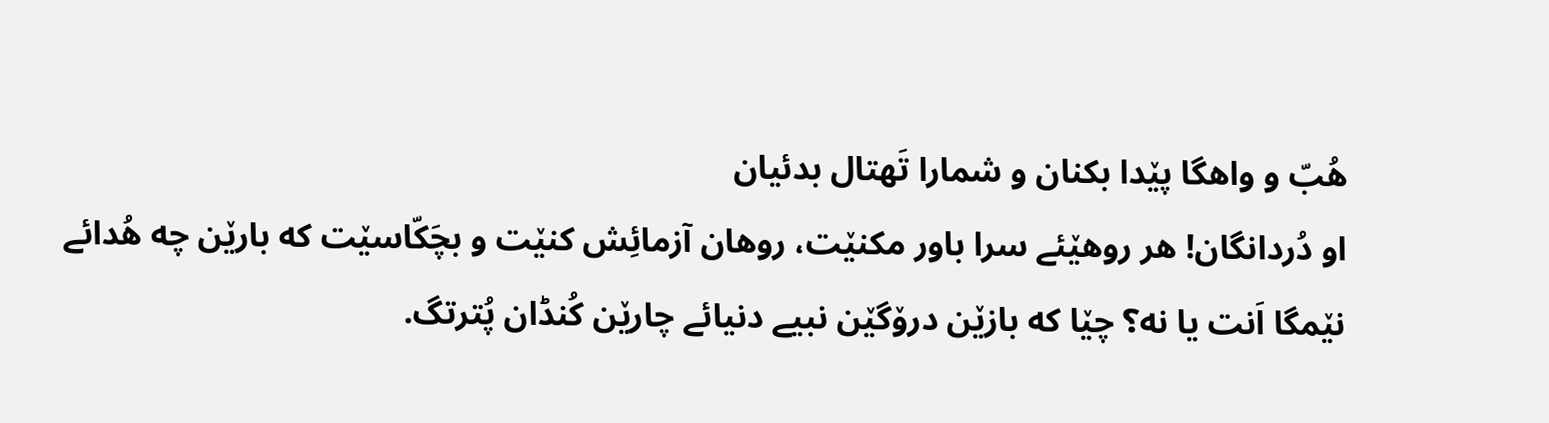هُبّ و واهگا پێدا بکنان و شمارا تَهتال بدئیان
او دُردانگان! هر روهێئے سرا باور مکنێت، روهان آزمائِش کنێت و بچَکّاسێت که بارێن چه هُدائے نێمگا اَنت یا نه؟ چێا که بازێن درۆگێن نبیے دنیائے چارێن کُنڈان پُترتگ.